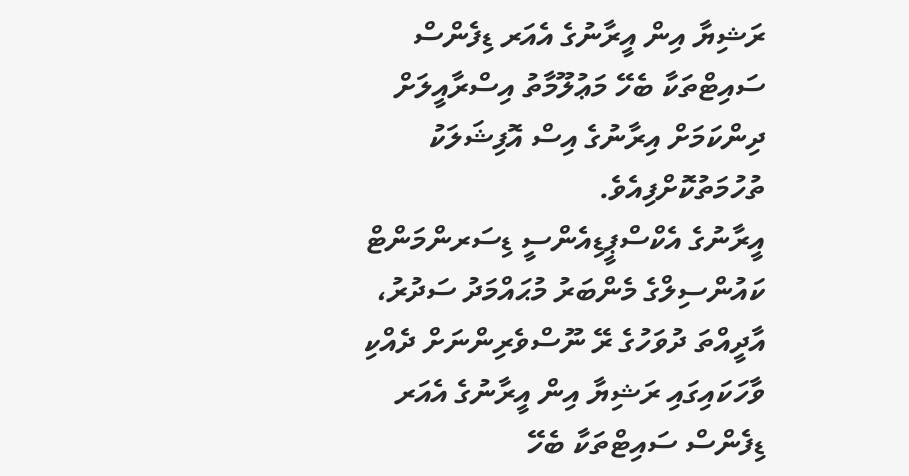ރަޝިޔާ އިން އީރާނުގެ އެއަރ ޑިފެންސް ސައިޓްތަކާ ބެހޭ މަޢުލޫމާތު އިސްރާއީލަށް ދިންކަމަށް އިރާނުގެ އިސް އޮފިޝަލަކު ތުހުމަތުކޮށްފިއެވެ.
އީރާނުގެ އެކްސްޕީޑިއެންސީ ޑިސަރންމަންޓް ކައުންސިލްގެ މެންބަރު މުޙައްމަދު ސަދުރު، އާދީއްތަ ދުވަހުގެ ރޭ ނޫސްވެރިންނަށް ދެއްކި ވާހަކައިގައި ރަޝިޔާ އިން އީރާނުގެ އެއަރ ޑިފެންސް ސައިޓްތަކާ ބެހޭ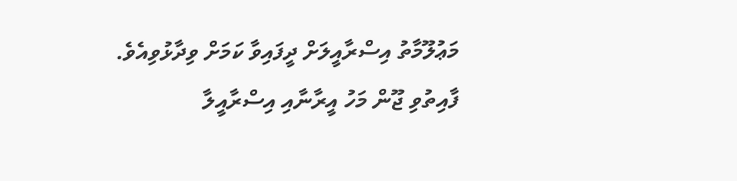މަޢުލޫމާތު އިސްރާއީލަށް ދީފައިވާ ކަމަށް ވިދާޅުވިއެވެ.
ފާއިތުވި ޖޫން މަހު އީރާނާއި އިސްރާއީލާ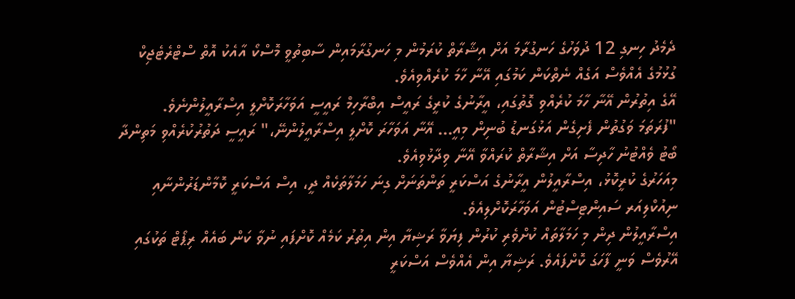ދެމެދު ހިނގި 12 ދުވަހުގެ ހަނގުރާމަ އަށް އިޝާރާތް ކުރަމުން މި ހަނގުރާމައިން ސާބިތުވީ މޮސްކޯ އާއެކު އޮތް ސްޓްރެޓެޖިކް ގުޅުމުގެ އެއްވެސް އަގެއް ނެތްކަން ކަމުގައި އޭނާ ހާމަ ކުރެއްވިއެވެ.
އޭގެ އިތުރުން އޭނާ ހާމަ ކުރެއްވި ގޮތުގައި، އީރާނުގެ ކުރީގެ ރައީސް އިބްރާހިމް ރައީސީ އަވަހާރަކޮށްލީ އިސްރާއީލުންނެވެ.
"ފުރަތަމަ ވަގުތުން ފެށިގެން އަޅުގަނޑު ބުނިން މިއީ... އޭނާ އަވަހާރަ ކޮށްލީ އިސްރާއީލުންނޭ،" ރައީސީ ދަތުރުކުރެއްވި މަތިންދާ ބޯޓު ވެއްޓުނު ހާދިސާ އަށް އިޝާރާތް ކުރައްވާ އޭނާ ވިދާޅުވިއެވެ.
މިއަހަރުގެ ކުރީކޮޅު، އިސްރާއީލުން އީރާނުގެ އަސްކަރީ ތަންތަނަށް ގިނަ ހަމަލާތަކެއް ދީ، އިސް އަސްކަރީ ކޮމާންޑަރުންނާއި ނިއުކްލިއަރ ސައިންޓިސްޓުން އަވަހާރަކޮށްލިއެވެ.
އިސްރާއީލުން ދިން މި ހަމަލާތައް ކުށްވެރި ކުރުން ފިޔަވާ ރަޝިޔާ އިން އިތުރު ކަމެއް ކޮށްފައި ނުވާ ކަން ބައެއް ރިޕޯޓް ތަކުގައި އޭރުވެސް ވަނީ ފާހަގަ ކޮށްފައެވެ. ރަޝިޔާ އިން އެއްވެސް އަސްކަރީ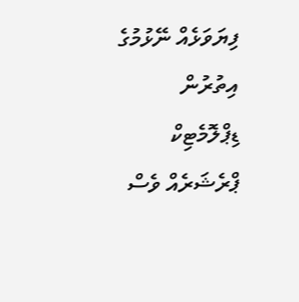ފިޔަވަޅެއް ނޭޅުމުގެ އިތުރުން ޑިޕްލޮމެޓިކް ޕްރެޝަރެއް ވެސް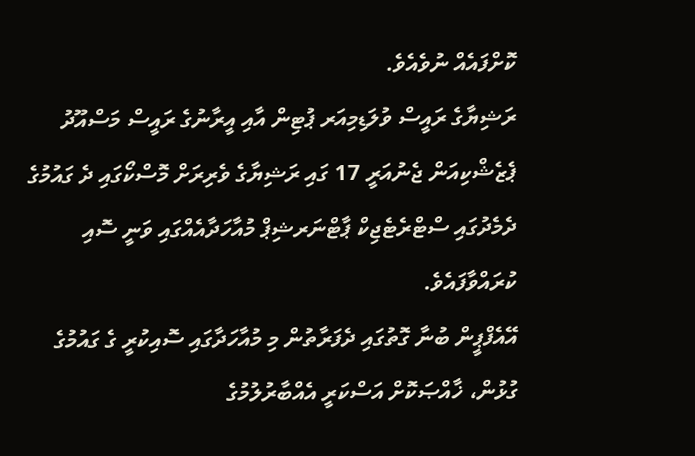ކޮށްފައެއް ނުވެއެވެ.
ރަޝިޔާގެ ރައީސް ވުލަޑިމިއަރ ޕުޓިން އާއި އީރާނުގެ ރައީސް މަސްއޫދު ޕެޒެޝްކިއަން ޖެނުއަރީ 17 ގައި ރަޝިޔާގެ ވެރިރަށް މޮސްކޯގައި ދެ ގައުމުގެ ދެމެދުގައި ސްޓްރެޓެޖިކް ޕާޓްނަރޝިޕް މުއާހަދާއެއްގައި ވަނީ ސޮއި ކުރައްވާފައެވެ.
އޭއެފްޕީން ބުނާ ގޮތުގައި ދެފަރާތުން މި މުއާހަދާގައި ސޮއިކުރީ ގެ ގައުމުގެ ގުޅުން، ޚާއްޞަކޮށް އަސްކަރީ އެއްބާރުލުމުގެ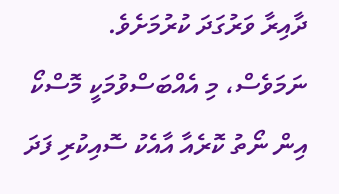ދާއިރާ ވަރުގަދަ ކުރުމަށެވެ.
ނަމަވެސް، މި އެއްބަސްވުމަކީ މޮސްކޯ އިން ނޯތު ކޮރެއާ އާއެކު ސޮއިކުރި ފަދަ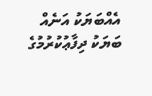އެއްބަޔަކު އަނެއް ބަޔަކު ދިފާޢުކުރުމުގެ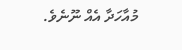މުއާހަދާ އެއް ނޫނެވެ.